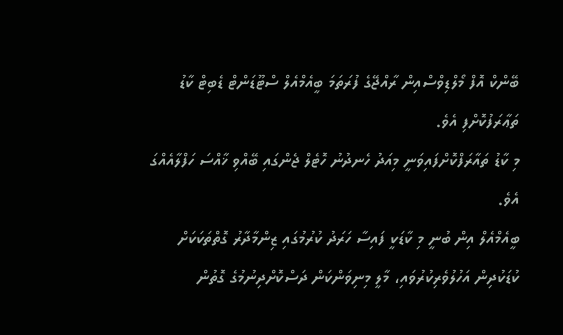ބޭންކް އޮފް މޯލްޑިވްސްއިން ރާއްޖޭގެ ފުރަތަމަ ބީއެމްއެލް ސްޓޫޑަންޓް ޑެބިޓް ކާޑު ތަޢާރަފުކޮށްފި އެވެ.
މި ކާޑު ތައާރަފްކޮށްފައިވަނީ މިއަދު ހެނދުނު ހޮޓެލް ޖެންގައި ބޭއްވި ޚާއްސަ ހަފްލާއެއްގަ އެވެ.
ބީއެމްއެލް އިން ބުނީ މި ކާޑަކީ ފައިސާ ހަރަދު ކުރުމުގައި ޒިންމާދާރު ގޮތްތަކަކަށް ކުޑަކުދިން އަހުލުވެރިކުރުވައި، މާލީ މިނިވަންކަން ދަސްކޮށްދިނުމުގެ ގޮތުން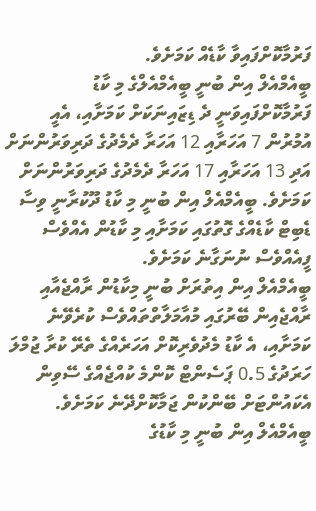ފަރުމާކޮށްފައިވާ ކާޑެއް ކަމަށެވެ.
ބީއެމްއެލް އިން ބުނީ ބީއެމްއެލްގެ މި ކާޑު ފަރުމާކޮށްފައިވަނީ ދެ ޑިޒައިނަކަށް ކަމަށާއި، އެއީ އުމުރުން 7 އަހަރާއި 12 އަހަރާ ދެމެދުގެ ދަރިވަރުންނަށް އަދި 13 އަހަރާއި 17 އަހަރާ ދެމެދުގެ ދަރިވަރުންނަށް ކަމަށެވެ. ބީއެމްއެލް އިން ބުނީ މި ކާޑު ދޫކުރާނީ ވިސާ ޑެބިޓް ކާޑެއްގެ ގޮތުގައި ކަމަށާއި މި ކާޑުން އެއްވެސް ފީއެއްވެސް ނުނަގާނެ ކަމަށެވެ.
ބީއެމްއެލް އިން އިތުރަށް ބުނީ މިކާޑުން ރާއްޖެއާއި ރާއްޖެއިން ބޭރުގައި މުއާމަލާތްތައްވެސް ކުރެވޭނެ ކަމަށާއި، އެ ކާޑު މެދުވެރިކޮށް އަހަރެއްގެ ތެރޭ ކުރާ ޖުމްލަ ހަރަދުގެ 0.5 ޕަސެންޓް ކޮންމެ ކުއްޖެއްގެ ސޭވިން އެކައުންޓަށް ބޭންކުން ޖަމާކޮށްދޭނެ ކަމަށެވެ. ބީއެމްއެލް އިން ބުނީ މި ކާޑުގެ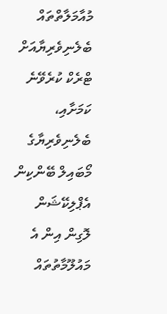މުއާމަލާތްތައް ބެލެނިވެރިޔާއަށް ޓްރެކް ކުރެވޭނެ ކަމަށާއި، ބެލެނިވެރިޔާގެ މޯބައިލް ބޭންކިން އެޕްލިކޭޝަން ލޮގިން އިން އެ މައުލޫމާތުތައް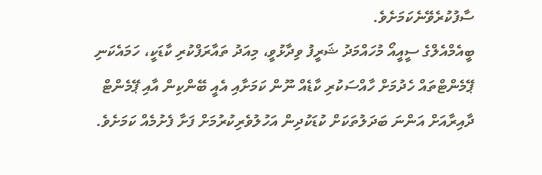ސާފުކުރެވޭނެކަމަށެވެ.
ބީއެމްއެލްގެ ސީއީއޯ މުހައްމަދު ޝަރީފު ވިދާޅުވީ، މިއަދު ތައާރަފްކުރި ކާޑަކީ، ހަމައެކަނި ޕޭމެންޓްތައް ހެދުމަށް ހާއްސަކުރި ކާޑެއް ނޫން ކަމަށާއި އެއީ ބޭންކިން އާއި ޕޭމެންޓް ދާއިރާއަށް އަންނަ ބަދަލުތަކަށް ކުޑަކުދިން އަހުލުވެރިކުރުމަށް ފަށާ ފެށުމެއް ކަމަށެވެ.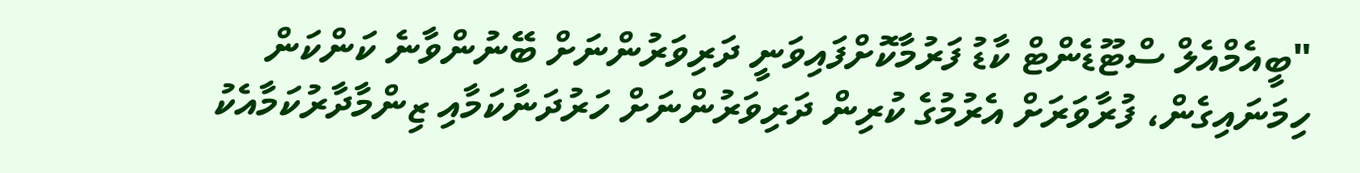"ބީއެމްއެލް ސްޓޫޑެންޓް ކާޑު ފަރުމާކޮށްފައިވަނީ ދަރިވަރުންނަށް ބޭނުންވާނެ ކަންކަން ހިމަނައިގެން، ފުރާވަރަށް އެރުމުގެ ކުރިން ދަރިވަރުންނަށް ހަރުދަނާކަމާއި ޒިންމާދާރުކަމާއެކު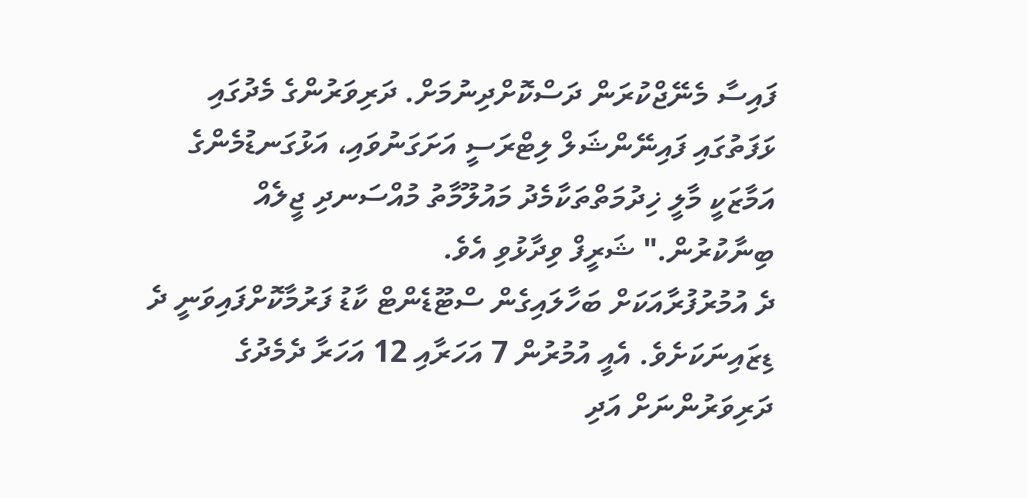ފައިސާ މެނޭޖްކުރަން ދަސްކޮށްދިނުމަށް. ދަރިވަރުންގެ މެދުގައި ޅަފަތުގައި ފައިނޭންޝަލް ލިޓްރަސީ އަށަގަނުވައި، އަޅުގަނޑުމެންގެ އަމާޒަކީ މާލީ ޚިދުމަތްތަކާމެދު މައުލޫމާތު މުއްސަނދި ޖީލެއް ބިނާކުރުން." ޝަރީފް ވިދާޅުވި އެވެ.
ދެ އުމުރުފުރާއަކަށް ބަހާލައިގެން ސްޓޫޑެންޓް ކާޑު ފަރުމާކޮށްފައިވަނީ ދެ ޑިޒައިނަކަށެވެ. އެއީ އުމުރުން 7 އަހަރާއި 12 އަހަރާ ދެމެދުގެ ދަރިވަރުންނަށް އަދި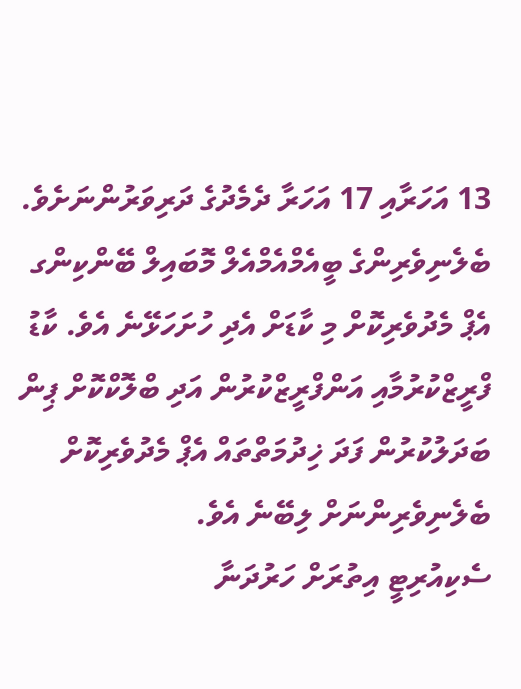13 އަހަރާއި 17 އަހަރާ ދެމެދުގެ ދަރިވަރުންނަށެވެ. ބެލެނިވެރިންގެ ބީއެމްއެމްއެލް މޮބައިލް ބޭންކިންގ އެޕް މެދުވެރިކޮށް މި ކާޑަށް އެދި ހުށަހަޅޭނެ އެވެ. ކާޑު ފްރީޒްކުރުމާއި އަންފްރީޒްކުރުން އަދި ބްލޮކްކޮށް ޕިން ބަދަލުކުރުން ފަދަ ޚިދުމަތްތައް އެޕް މެދުވެރިކޮށް ބެލެނިވެރިންނަށް ލިބޭނެ އެވެ.
ސެކިއުރިޓީ އިތުރަށް ހަރުދަނާ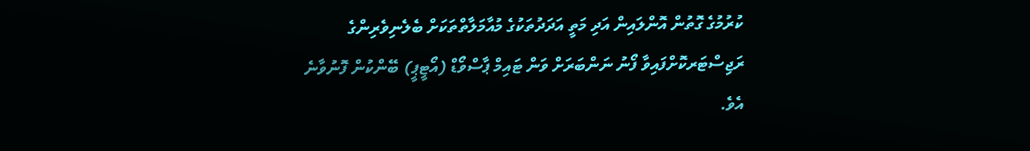ކުރުމުގެ ގޮތުން އޮންލައިން އަދި މަތީ އަދަދުތަކުގެ މުއާމަލާތްތަކަށް ބެލެނިވެރިންގެ ރަޖިސްޓަރކޮށްފައިވާ ފޯނު ނަންބަރަށް ވަން ޓައިމް ޕާސްވޯޑް (އޯޓީޕީ) ބޭންކުން ފޮނުވާނެ އެވެ.